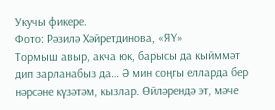Укучы фикере.
Фото: Рәзилә Хәйретдинова, «ЯҮ»
Тормыш авыр, акча юк, барысы да кыйммәт дип зарланабыз да… Ә мин соңгы елларда бер нәрсәне күзәтәм, кызлар. Өйләрендә эт, мәче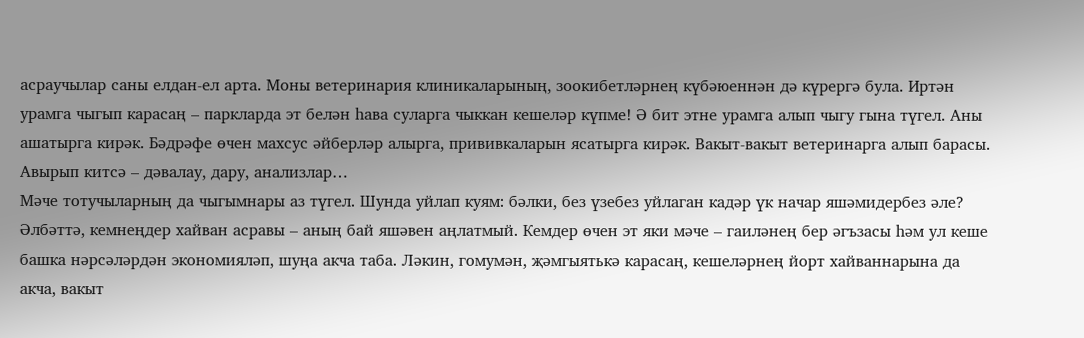асраучылар саны елдан-ел арта. Моны ветеринария клиникаларының, зоокибетләрнең күбәюеннән дә күрергә була. Иртән урамга чыгып карасаң – паркларда эт белән һава суларга чыккан кешеләр күпме! Ә бит этне урамга алып чыгу гына түгел. Аны ашатырга кирәк. Бәдрәфе өчен махсус әйберләр алырга, прививкаларын ясатырга кирәк. Вакыт-вакыт ветеринарга алып барасы. Авырып китсә – дәвалау, дару, анализлар…
Мәче тотучыларның да чыгымнары аз түгел. Шунда уйлап куям: бәлки, без үзебез уйлаган кадәр үк начар яшәмидербез әле? Әлбәттә, кемнеңдер хайван асравы – аның бай яшәвен аңлатмый. Кемдер өчен эт яки мәче – гаиләнең бер әгъзасы һәм ул кеше башка нәрсәләрдән экономияләп, шуңа акча таба. Ләкин, гомумән, җәмгыятькә карасаң, кешеләрнең йорт хайваннарына да акча, вакыт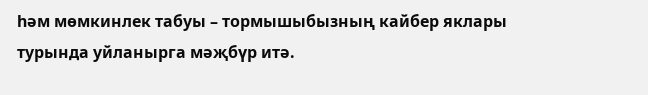һәм мөмкинлек табуы – тормышыбызның кайбер яклары турында уйланырга мәҗбүр итә.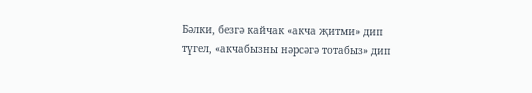Бәлки, безгә кайчак «акча җитми» дип түгел, «акчабызны нәрсәгә тотабыз» дип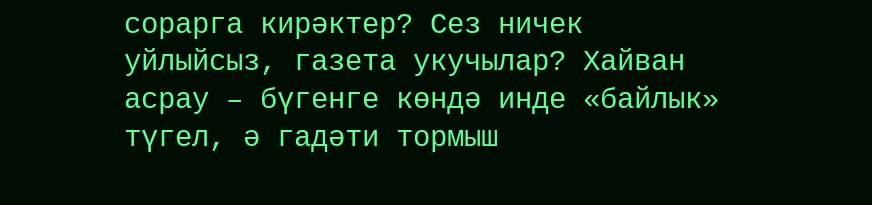сорарга кирәктер? Сез ничек уйлыйсыз, газета укучылар? Хайван асрау – бүгенге көндә инде «байлык» түгел, ә гадәти тормыш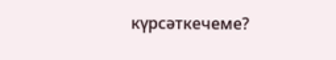күрсәткечеме?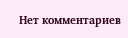Нет комментариев